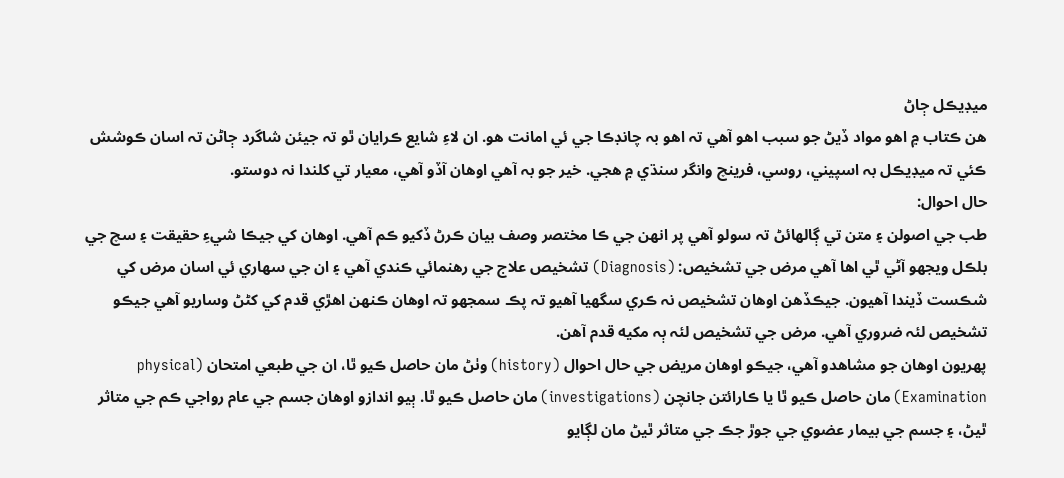ميڊيڪل ڄاڻ
هن ڪتاب ۾ اهو مواد ڏيڻ جو سبب اهو آهي تہ اهو بہ چانڊڪا جي ئي امانت هو. ان لاءِ شايع ڪرايان ٿو تہ جيئن شاگرد ڄاڻن تہ اسان ڪوشش ڪئي تہ ميڊيڪل بہ اسپيني، روسي، فرينچ وانگر سنڌي ۾ هجي. خير جو بہ آهي اوهان آڏو آهي، معيار تي کلندا نہ دوستو.
حال احوال:
طب جي اصولن ۽ متن تي ڳالھائڻ تہ سولو آهي پر انھن جي ڪا مختصر وصف بيان ڪرڻ ڏکيو ڪم آهي. اوهان کي جيڪا شيءِ حقيقت ۽ سچ جي بلڪل ويجهو آڻي ٿي اها آهي مرض جي تشخيص: (Diagnosis) تشخيص علاج جي رهنمائي ڪندي آهي ۽ ان جي سھاري ئي اسان مرض کي شڪست ڏيندا آهيون. جيڪڏهن اوهان تشخيص نہ ڪري سگهيا آهيو تہ پڪ سمجهو تہ اوهان ڪنھن اهڙي قدم کي کڻڻ وساريو آهي جيڪو تشخيص لئہ ضروري آهي. مرض جي تشخيص لئہ ٻہ مکيه قدم آهن.
پھريون اوهان جو مشاهدو آهي، جيڪو اوهان مريض جي حال احوال (history) وٺڻ مان حاصل ڪيو ٿا، ان جي طبعي امتحان (physical Examination) مان حاصل ڪيو ٿا يا ڪارائتن جانچن (investigations) مان حاصل ڪيو ٿا. ٻيو اندازو اوهان جسم جي عام رواجي ڪم جي متاثر ٿيڻ، ۽ جسم جي بيمار عضوي جي جوڙ جڪ جي متاثر ٿيڻ مان لڳايو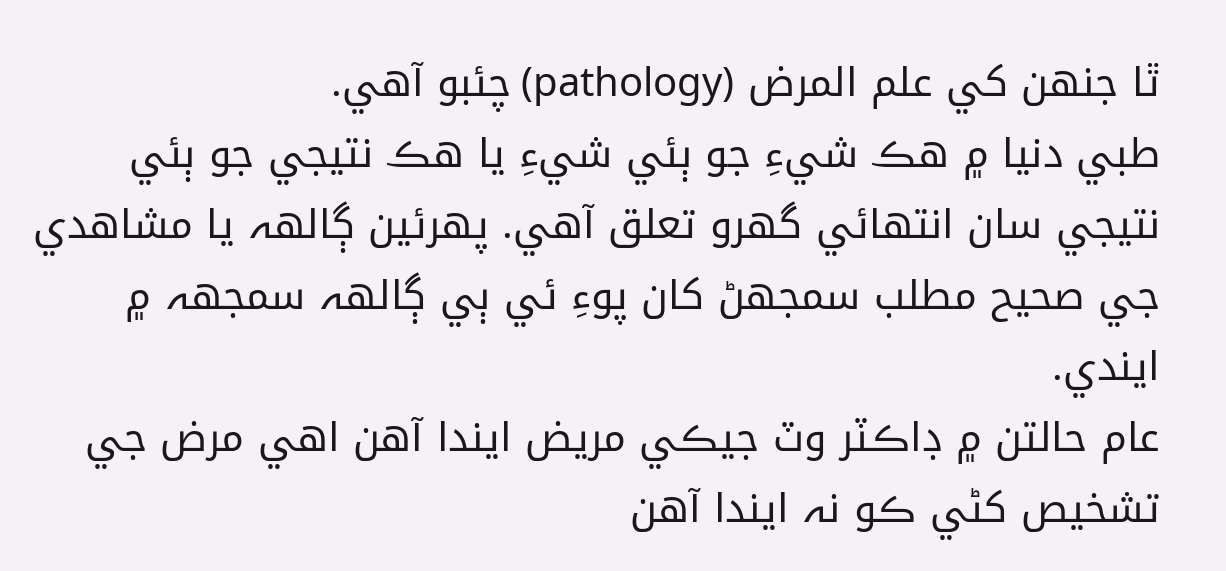ٿا جنھن کي علم المرض (pathology) چئبو آهي.
طبي دنيا ۾ هڪ شيءِ جو ٻئي شيءِ يا هڪ نتيجي جو ٻئي نتيجي سان انتھائي گهرو تعلق آهي. پھرئين ڳالھہ يا مشاهدي جي صحيح مطلب سمجهڻ کان پوءِ ئي ٻي ڳالھہ سمجهہ ۾ ايندي.
عام حالتن ۾ ڊاڪٽر وٽ جيڪي مريض ايندا آهن اهي مرض جي تشخيص کڻي ڪو نہ ايندا آهن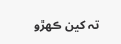تہ کين ڪھڙو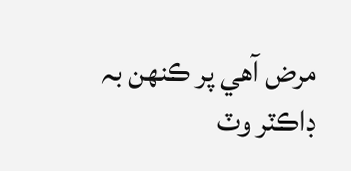مرض آهي پر ڪنھن بہ ڊاڪٽر وٽ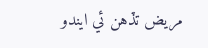مريض تڏهن ئي ايندو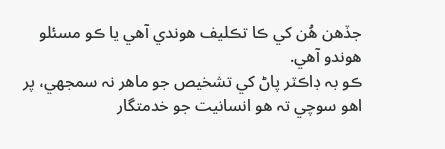جڏهن هُن کي ڪا تڪليف هوندي آهي يا ڪو مسئلو هوندو آهي.
ڪو بہ ڊاڪٽر پاڻ کي تشخيص جو ماهر نہ سمجهي، پر اهو سوچي تہ هو انسانيت جو خدمتگار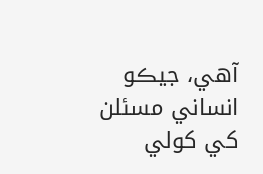آهي، جيڪو انساني مسئلن کي کولي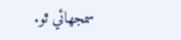سمجهائي ٿو.